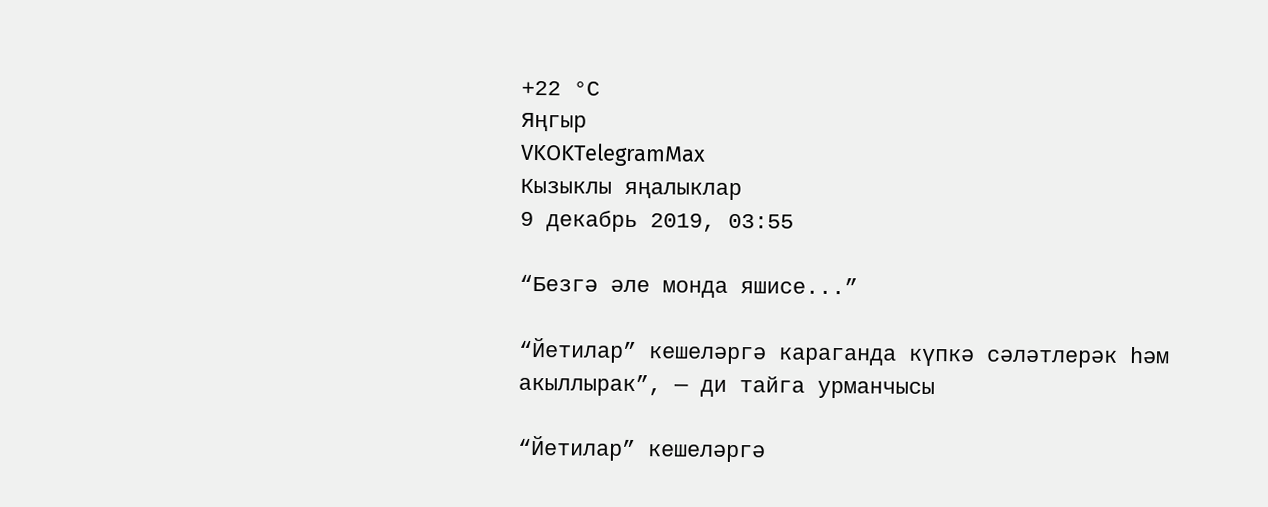+22 °С
Яңгыр
VKOKTelegramMax
Кызыклы яңалыклар
9 декабрь 2019, 03:55

“Безгә әле монда яшисе...”

“Йетилар” кешеләргә караганда күпкә сәләтлерәк һәм акыллырак”, — ди тайга урманчысы

“Йетилар” кешеләргә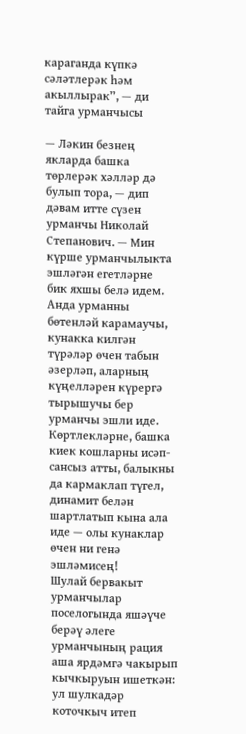караганда күпкә сәләтлерәк һәм акыллырак”, — ди тайга урманчысы

— Ләкин безнең якларда башка төрлерәк хәлләр дә булып тора, — дип дәвам итте сүзен урманчы Николай Степанович. — Мин күрше урманчылыкта эшләгән егетләрне бик яхшы белә идем. Анда урманны бөтенләй карамаучы, кунакка килгән түрәләр өчен табын әзерләп, аларның күңелләрен күрергә тырышучы бер урманчы эшли иде. Көртлекләрне, башка киек кошларны исәп-сансыз атты, балыкны да кармаклап түгел, динамит белән шартлатып кына ала иде — олы кунаклар өчен ни генә эшләмисең!
Шулай бервакыт урманчылар поселогында яшәүче берәү әлеге урманчының рация аша ярдәмгә чакырып кычкыруын ишеткән: ул шулкадәр коточкыч итеп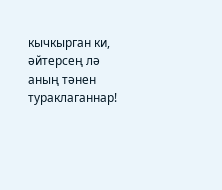кычкырган ки, әйтерсең лә аның тәнен тураклаганнар!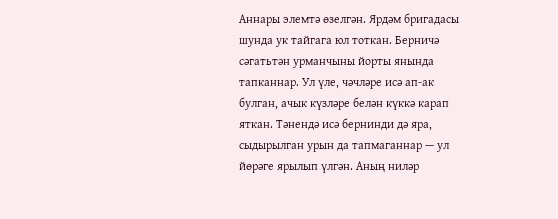Аннары элемтә өзелгән. Ярдәм бригадасы шунда ук тайгага юл тоткан. Берничә сәгатьтән урманчыны йорты янында тапканнар. Ул үле, чәчләре исә ап-ак булган, ачык күзләре белән күккә карап яткан. Тәнендә исә бернинди дә яра, сыдырылган урын да тапмаганнар — ул йөрәге ярылып үлгән. Аның ниләр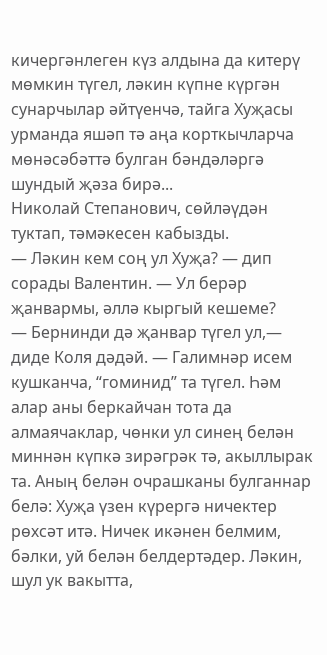кичергәнлеген күз алдына да китерү мөмкин түгел, ләкин күпне күргән сунарчылар әйтүенчә, тайга Хуҗасы урманда яшәп тә аңа корткычларча мөнәсәбәттә булган бәндәләргә шундый җәза бирә...
Николай Степанович, сөйләүдән туктап, тәмәкесен кабызды.
— Ләкин кем соң ул Хуҗа? — дип сорады Валентин. — Ул берәр җанвармы, әллә кыргый кешеме?
— Бернинди дә җанвар түгел ул,— диде Коля дәдәй. — Галимнәр исем кушканча, “гоминид” та түгел. Һәм алар аны беркайчан тота да алмаячаклар, чөнки ул синең белән миннән күпкә зирәгрәк тә, акыллырак та. Аның белән очрашканы булганнар белә: Хуҗа үзен күрергә ничектер рөхсәт итә. Ничек икәнен белмим, бәлки, уй белән белдертәдер. Ләкин, шул ук вакытта,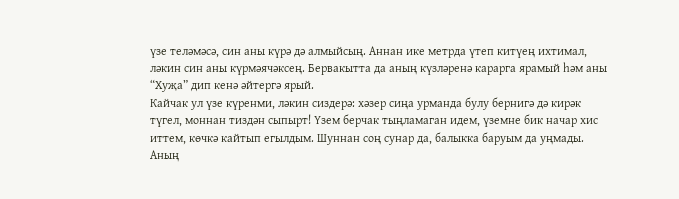үзе теләмәсә, син аны күрә дә алмыйсың. Аннан ике метрда үтеп китүең ихтимал, ләкин син аны күрмәячәксең. Бервакытта да аның күзләренә карарга ярамый һәм аны “Хуҗа” дип кенә әйтергә ярый.
Кайчак ул үзе күренми, ләкин сиздерә: хәзер сиңа урманда булу бернигә дә кирәк түгел, моннан тиздән сыпырт! Үзем берчак тыңламаган идем, үземне бик начар хис иттем, көчкә кайтып егылдым. Шуннан соң сунар да, балыкка баруым да уңмады. Аның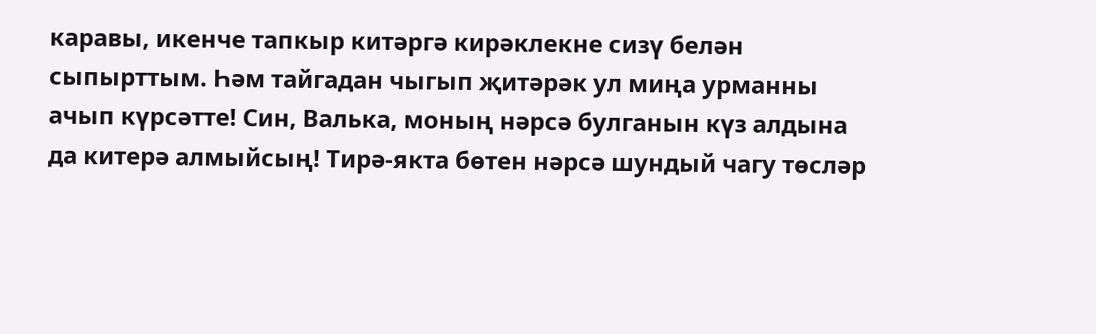каравы, икенче тапкыр китәргә кирәклекне сизү белән сыпырттым. Һәм тайгадан чыгып җитәрәк ул миңа урманны ачып күрсәтте! Син, Валька, моның нәрсә булганын күз алдына да китерә алмыйсың! Тирә-якта бөтен нәрсә шундый чагу төсләр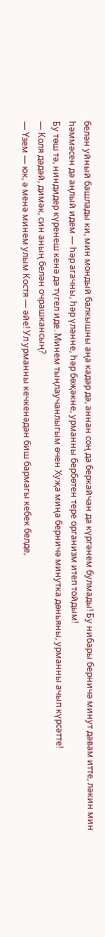белән уйный башлады ки, мин мондый балкышны аңа кадәр дә, аннан соң да беркайчан да күргәнем булмады! Бу нибары берничә минут дәвам итте, ләкин мин һәммәсен дә аңлый идем — һәр агачны, һәр үләнне, һәр бөҗәкне, урманны бербөтен тере организм итеп тойдым!
Бу төш тә, ниндидер күренеш кенә дә түгел иде. Минем тыңлаучанлыгым өчен Хуҗа миңа берничә минутка дөньяны, урманны ачып күрсәтте!
— Коля дәдәй, димәк, син аның белән очрашкансың?
— Үзем — юк, ә менә минем улым Костя — әйе! Ул урманны кечкенәдән биш бармагы кебек белде,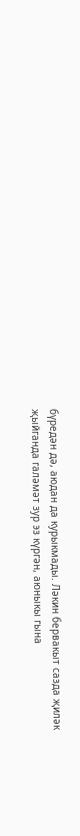бүредән дә, аюдан да курыкмады. Ләкин бервакыт сазда җиләк җыйганда галәмәт зур эз күргән, аюныкы гына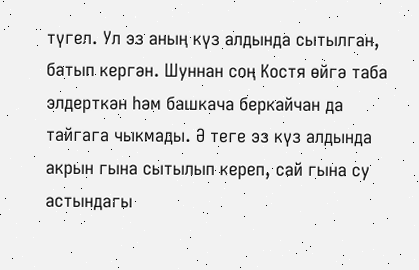түгел. Ул эз аның күз алдында сытылган, батып кергән. Шуннан соң Костя өйгә таба элдерткән һәм башкача беркайчан да тайгага чыкмады. Ә теге эз күз алдында акрын гына сытылып кереп, сай гына су астындагы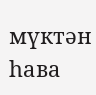мүктән һава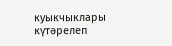куыкчыклары күтәрелеп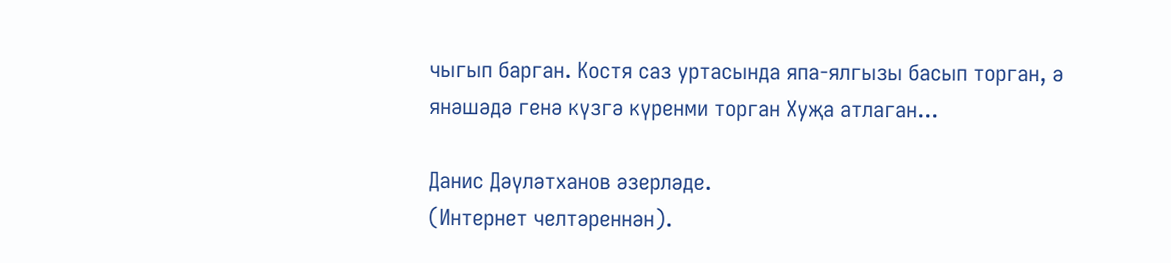чыгып барган. Костя саз уртасында япа-ялгызы басып торган, ә янәшәдә генә күзгә күренми торган Хуҗа атлаган...

Данис Дәүләтханов әзерләде.
(Интернет челтәреннән).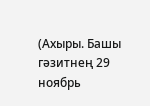(Ахыры. Башы гәзитнең 29 ноябрь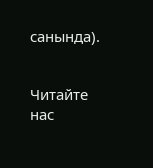санында).


Читайте нас